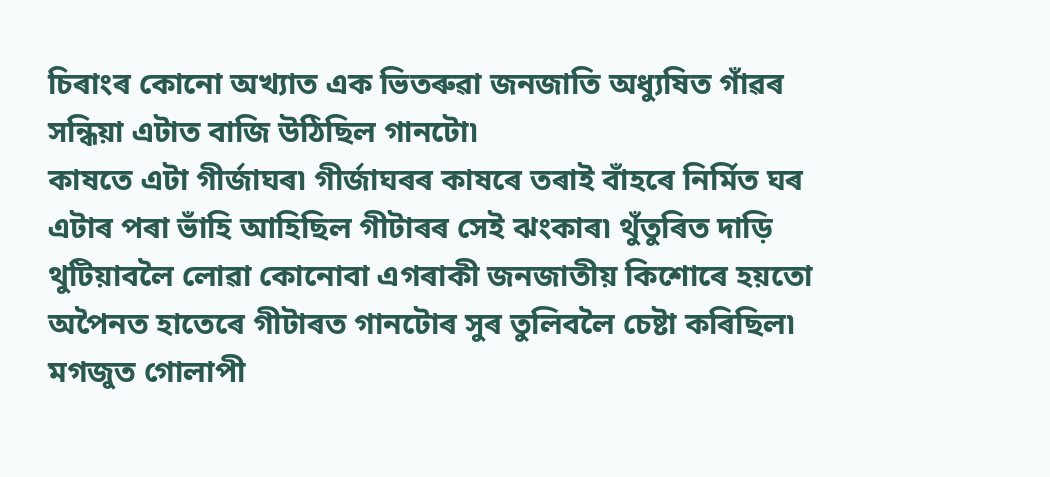চিৰাংৰ কোনো অখ্যাত এক ভিতৰুৱা জনজাতি অধ্যুষিত গাঁৱৰ সন্ধিয়া এটাত বাজি উঠিছিল গানটো৷
কাষতে এটা গীৰ্জাঘৰ৷ গীৰ্জাঘৰৰ কাষৰে তৰাই বাঁহৰে নিৰ্মিত ঘৰ এটাৰ পৰা ভাঁহি আহিছিল গীটাৰৰ সেই ঝংকাৰ৷ থুঁতুৰিত দাড়ি থুটিয়াবলৈ লোৱা কোনোবা এগৰাকী জনজাতীয় কিশোৰে হয়তো অপৈনত হাতেৰে গীটাৰত গানটোৰ সুৰ তুলিবলৈ চেষ্টা কৰিছিল৷
মগজুত গোলাপী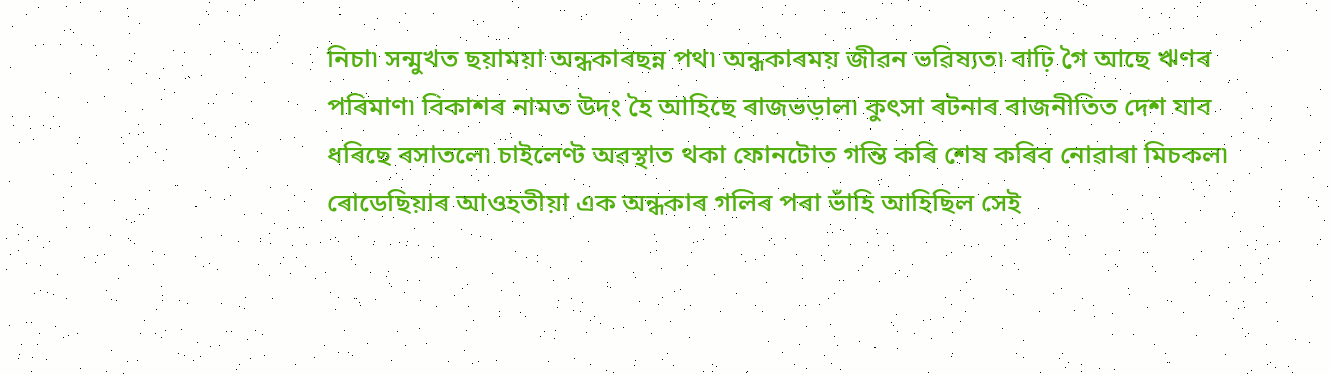নিচা৷ সন্মুখত ছয়াময়া অন্ধকাৰছন্ন পথ৷ অন্ধকাৰময় জীৱন ভৱিষ্যত৷ বাঢ়ি গৈ আছে ঋণৰ পৰিমাণ৷ বিকাশৰ নামত উদং হৈ আহিছে ৰাজভড়াল৷ কুৎসা ৰটনাৰ ৰাজনীতিত দেশ যাব ধৰিছে ৰসাতলে৷ চাইলেণ্ট অৱস্থাত থকা ফোনটোত গন্তি কৰি শেষ কৰিব নোৱাৰা মিচকল৷
ৰোডেছিয়াৰ আওহতীয়া এক অন্ধকাৰ গলিৰ পৰা ভাঁহি আহিছিল সেই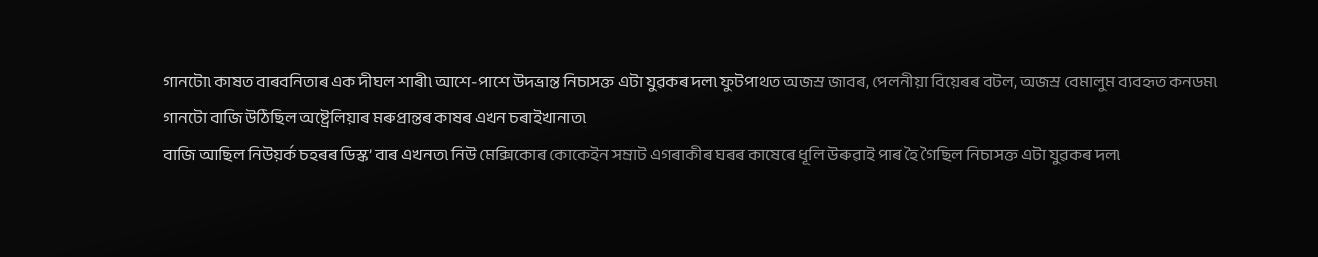গানটো৷ কাষত বাৰবনিতাৰ এক দীঘল শাৰী৷ আশে-পাশে উদভ্ৰান্ত নিচাসক্ত এটা যুৱকৰ দল৷ ফুটপাথত অজস্ৰ জাবৰ, পেলনীয়া বিয়েৰৰ বটল, অজস্ৰ বেমালুম ব্যবহৃত কনডম৷
গানটো বাজি উঠিছিল অষ্ট্ৰেলিয়াৰ মৰুপ্ৰান্তৰ কাষৰ এখন চৰাইখানাত৷
বাজি আছিল নিউয়ৰ্ক চহৰৰ ডিস্ক’ বাৰ এখনত৷ নিউ মেক্সিকোৰ কোকেইন সম্ৰাট এগৰাকীৰ ঘৰৰ কাষেৰে ধূলি উৰুৱাই পাৰ হৈ গৈছিল নিচাসক্ত এটা যুৱকৰ দল৷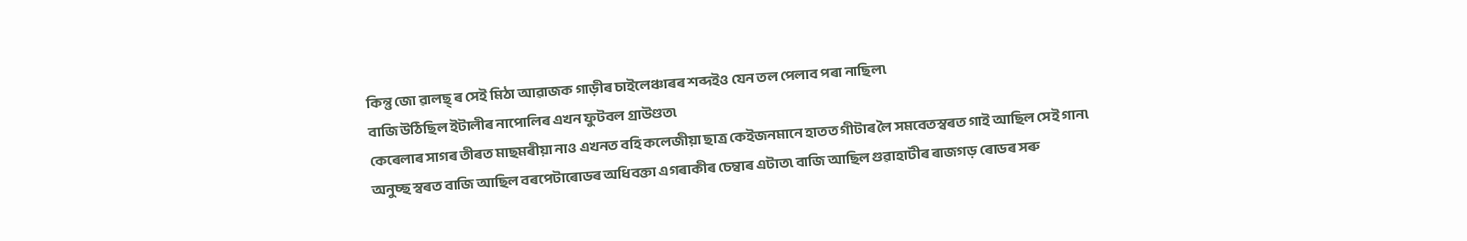কিন্তু জো ৱালছ্ ৰ সেই মিঠা আৱাজক গাড়ীৰ চাইলেঞ্চাৰৰ শব্দইও যেন তল পেলাব পৰা নাছিল৷
বাজি উঠিছিল ইটালীৰ নাপোলিৰ এখন ফুটবল গ্ৰাউণ্ডত৷
কেৰেলাৰ সাগৰ তীৰত মাছমৰীয়া নাও এখনত বহি কলেজীয়া ছাত্ৰ কেইজনমানে হাতত গীটাৰ লৈ সমবেতস্বৰত গাই আছিল সেই গান৷
অনুচ্ছ স্বৰত বাজি আছিল বৰপেটাৰোডৰ অধিবক্তা এগৰাকীৰ চেম্বাৰ এটাত৷ বাজি আছিল গুৱাহাটীৰ ৰাজগড় ৰোডৰ সৰু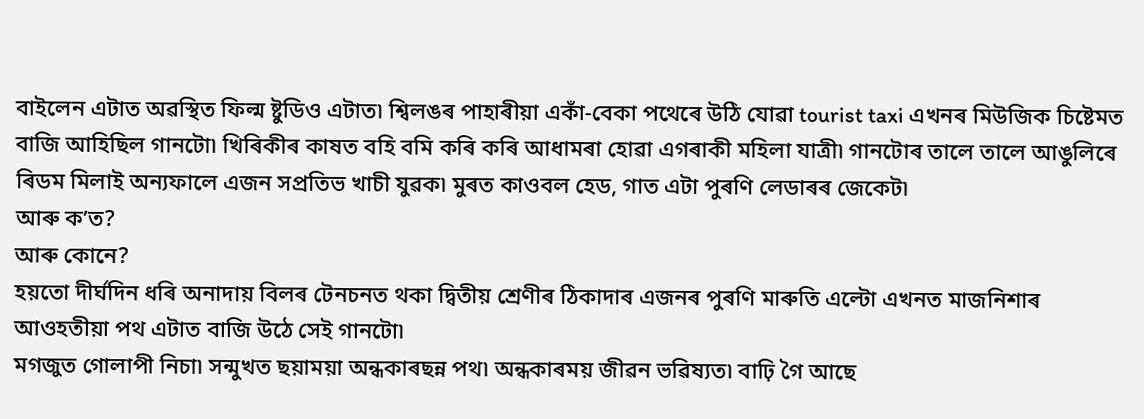বাইলেন এটাত অৱস্থিত ফিল্ম ষ্টুডিও এটাত৷ শ্বিলঙৰ পাহাৰীয়া একাঁ-বেকা পথেৰে উঠি যোৱা tourist taxi এখনৰ মিউজিক চিষ্টেমত বাজি আহিছিল গানটো৷ খিৰিকীৰ কাষত বহি বমি কৰি কৰি আধামৰা হোৱা এগৰাকী মহিলা যাত্ৰী৷ গানটোৰ তালে তালে আঙুলিৰে ৰিডম মিলাই অন্যফালে এজন সপ্ৰতিভ খাচী যুৱক৷ মুৰত কাওবল হেড, গাত এটা পুৰণি লেডাৰৰ জেকেট৷
আৰু ক’ত?
আৰু কোনে?
হয়তো দীৰ্ঘদিন ধৰি অনাদায় বিলৰ টেনচনত থকা দ্বিতীয় শ্ৰেণীৰ ঠিকাদাৰ এজনৰ পুৰণি মাৰুতি এল্টো এখনত মাজনিশাৰ আওহতীয়া পথ এটাত বাজি উঠে সেই গানটো৷
মগজুত গোলাপী নিচা৷ সন্মুখত ছয়াময়া অন্ধকাৰছন্ন পথ৷ অন্ধকাৰময় জীৱন ভৱিষ্যত৷ বাঢ়ি গৈ আছে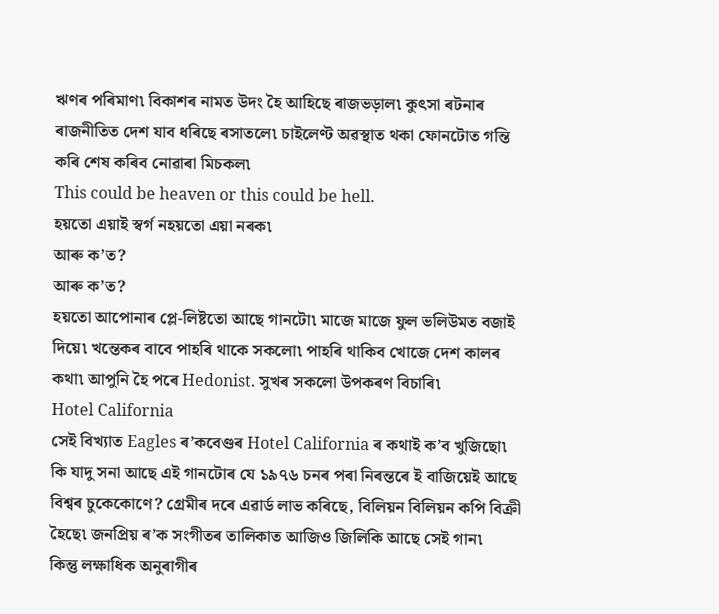ঋণৰ পৰিমাণ৷ বিকাশৰ নামত উদং হৈ আহিছে ৰাজভড়াল৷ কুৎসা ৰটনাৰ ৰাজনীতিত দেশ যাব ধৰিছে ৰসাতলে৷ চাইলেণ্ট অৱস্থাত থকা ফোনটোত গন্তি কৰি শেষ কৰিব নোৱাৰা মিচকল৷
This could be heaven or this could be hell.
হয়তো এয়াই স্বৰ্গ নহয়তো এয়া নৰক৷
আৰু ক’ত?
আৰু ক’ত?
হয়তো আপোনাৰ প্লে-লিষ্টতো আছে গানটো৷ মাজে মাজে ফুল ভলিউমত বজাই দিয়ে৷ খন্তেকৰ বাবে পাহৰি থাকে সকলো৷ পাহৰি থাকিব খোজে দেশ কালৰ কথা৷ আপুনি হৈ পৰে Hedonist. সুখৰ সকলো উপকৰণ বিচাৰি৷
Hotel California
সেই বিখ্যাত Eagles ৰ’কবেণ্ডৰ Hotel California ৰ কথাই ক’ব খুজিছো৷
কি যাদু সনা আছে এই গানটোৰ যে ১৯৭৬ চনৰ পৰা নিৰন্তৰে ই বাজিয়েই আছে বিশ্বৰ চুকেকোণে? গ্ৰেমীৰ দৰে এৱাৰ্ড লাভ কৰিছে, বিলিয়ন বিলিয়ন কপি বিক্ৰী হৈছে৷ জনপ্ৰিয় ৰ’ক সংগীতৰ তালিকাত আজিও জিলিকি আছে সেই গান৷
কিন্তু লক্ষাধিক অনুৰাগীৰ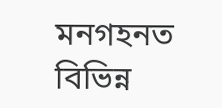মনগহনত বিভিন্ন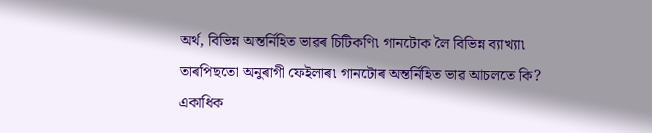অৰ্থ, বিভিন্ন অন্তৰ্নিহিত ভাৱৰ চিটিকণি৷ গানটোক লৈ বিভিন্ন ব্যাখ্যা৷
তাৰপিছতো অনুৰাগী ফেইলাৰ৷ গানটোৰ অন্তৰ্নিহিত ভাৱ আচলতে কি?
একাধিক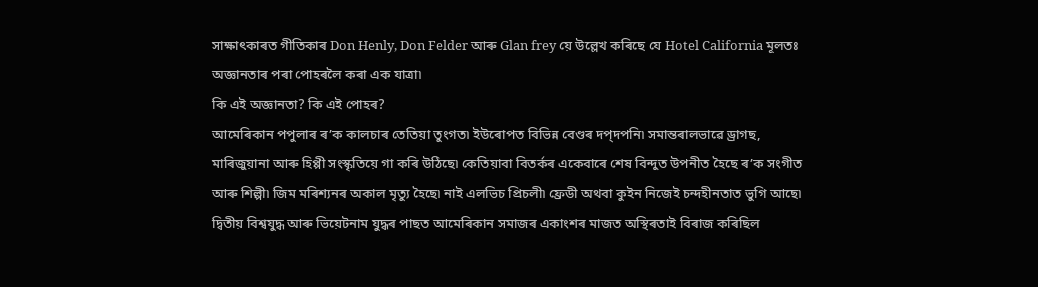সাক্ষাৎকাৰত গীতিকাৰ Don Henly, Don Felder আৰু Glan frey য়ে উল্লেখ কৰিছে যে Hotel California মূলতঃ অজ্ঞানতাৰ পৰা পোহৰলৈ কৰা এক যাত্ৰা৷
কি এই অজ্ঞানতা? কি এই পোহৰ?
আমেৰিকান পপুলাৰ ৰ’ক কালচাৰ তেতিয়া তুংগত৷ ইউৰোপত বিভিন্ন বেণ্ডৰ দপ্দপনি৷ সমান্তৰালভাৱে ড্ৰাগছ, মাৰিজুয়ানা আৰু হিপ্পী সংস্কৃতিয়ে গা কৰি উঠিছে৷ কেতিয়াবা বিতৰ্কৰ একেবাৰে শেষ বিন্দুত উপনীত হৈছে ৰ’ক সংগীত আৰু শিল্পী৷ জিম মৰিশ্যনৰ অকাল মৃত্যু হৈছে৷ নাই এলভিচ প্ৰিচলী৷ ফ্ৰেডী অথবা কুইন নিজেই চন্দহীনতাত ভুগি আছে৷ দ্বিতীয় বিশ্বযুদ্ধ আৰু ভিয়েটনাম যুদ্ধৰ পাছত আমেৰিকান সমাজৰ একাংশৰ মাজত অস্থিৰতাই বিৰাজ কৰিছিল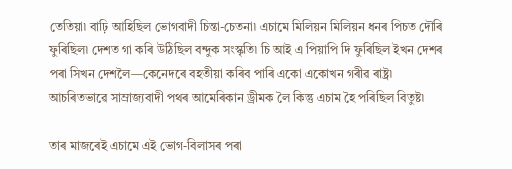তেতিয়া৷ বাঢ়ি আহিছিল ভোগবাদী চিন্তা-চেতনা৷ এচামে মিলিয়ন মিলিয়ন ধনৰ পিচত দৌৰি ফুৰিছিল৷ দেশত গা কৰি উঠিছিল বন্দুক সংস্কৃতি৷ চি আই এ পিয়াপি দি ফুৰিছিল ইখন দেশৰ পৰা সিখন দেশলৈ—কেনেদৰে বহতীয়া কৰিব পাৰি একো একোখন গৰীৱ ৰাষ্ট্ৰ৷
আচৰিতভাৱে সাম্ৰাজ্যবাদী পথৰ আমেৰিকান ড্ৰীমক লৈ কিন্তু এচাম হৈ পৰিছিল বিতুষ্ট৷

তাৰ মাজৰেই এচামে এই ভোগ-বিলাসৰ পৰা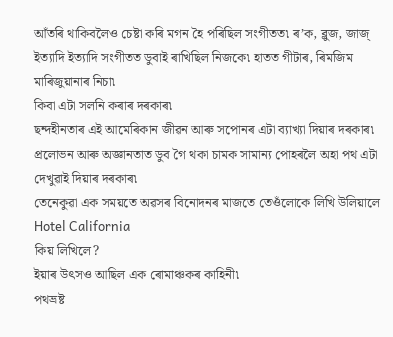আঁতৰি থাকিবলৈও চেষ্টা কৰি মগন হৈ পৰিছিল সংগীতত৷ ৰ’ক, ব্লুজ, জাজ্ ইত্যাদি ইত্যাদি সংগীতত ডুবাই ৰাখিছিল নিজকে৷ হাতত গীটাৰ, ৰিমজিম মাৰিজুয়ানাৰ নিচা৷
কিবা এটা সলনি কৰাৰ দৰকাৰ৷
ছন্দহীনতাৰ এই আমেৰিকান জীৱন আৰু সপোনৰ এটা ব্যাখ্যা দিয়াৰ দৰকাৰ৷ প্ৰলোভন আৰু অজ্ঞানতাত ডুব গৈ থকা চামক সামান্য পোহৰলৈ অহা পথ এটা দেখুৱাই দিয়াৰ দৰকাৰ৷
তেনেকুৱা এক সময়তে অৱসৰ বিনোদনৰ মাজতে তেওঁলোকে লিখি উলিয়ালে Hotel California
কিয় লিখিলে?
ইয়াৰ উৎসও আছিল এক ৰোমাঞ্চকৰ কাহিনী৷
পথভ্ৰষ্ট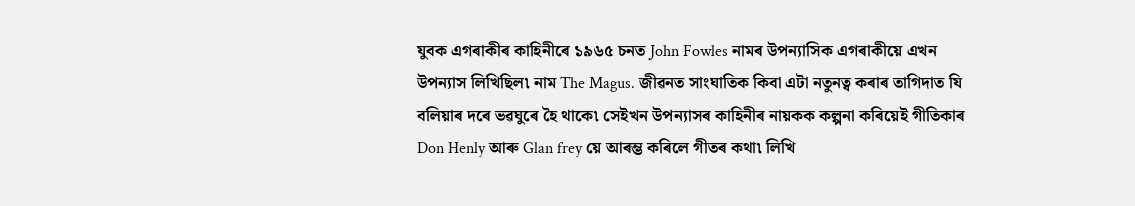যুবক এগৰাকীৰ কাহিনীৰে ১৯৬৫ চনত John Fowles নামৰ উপন্যাসিক এগৰাকীয়ে এখন উপন্যাস লিখিছিল৷ নাম The Magus. জীৱনত সাংঘাতিক কিবা এটা নতুনত্ব কৰাৰ তাগিদাত যি বলিয়াৰ দৰে ভৱঘুৰে হৈ থাকে৷ সেইখন উপন্যাসৰ কাহিনীৰ নায়কক কল্পনা কৰিয়েই গীতিকাৰ Don Henly আৰু Glan frey য়ে আৰম্ভ কৰিলে গীতৰ কথা৷ লিখি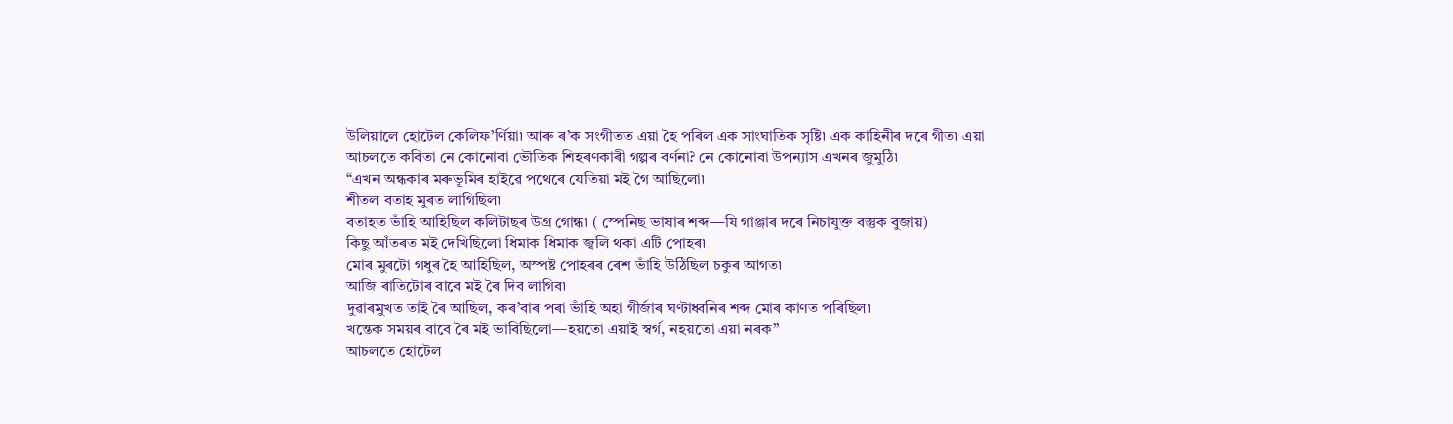উলিয়ালে হোটেল কেলিফ’ৰ্ণিয়া৷ আৰু ৰ’ক সংগীতত এয়া হৈ পৰিল এক সাংঘাতিক সৃষ্টি৷ এক কাহিনীৰ দৰে গীত৷ এয়া আচলতে কবিতা নে কোনোবা ভৌতিক শিহৰণকাৰী গল্পৰ বৰ্ণনা? নে কোনোবা উপন্যাস এখনৰ জুমুঠি৷
“এখন অন্ধকাৰ মৰুভূমিৰ হাইৱে পথেৰে যেতিয়া মই গৈ আছিলো৷
শীতল বতাহ মুৰত লাগিছিল৷
বতাহত ভাঁহি আহিছিল কলিটাছৰ উগ্ৰ গোন্ধ৷ ( স্পেনিছ ভাষাৰ শব্দ—যি গাঞ্জাৰ দৰে নিচাযুক্ত বস্তুক বুজায়)
কিছু আঁতৰত মই দেখিছিলো ধিমাক ধিমাক জ্বলি থকা এটি পোহৰ৷
মোৰ মুৰটো গধুৰ হৈ আহিছিল, অস্পষ্ট পোহৰৰ ৰেশ ভাঁহি উঠিছিল চকুৰ আগত৷
আজি ৰাতিটোৰ বাবে মই ৰৈ দিব লাগিব৷
দুৱাৰমুখত তাই ৰৈ আছিল, কৰ’বাৰ পৰা ভাঁহি অহা গীৰ্জাৰ ঘণ্টাধ্বনিৰ শব্দ মোৰ কাণত পৰিছিল৷
খন্তেক সময়ৰ বাবে ৰৈ মই ভাবিছিলো—হয়তো এয়াই স্বৰ্গ, নহয়তো এয়া নৰক’’
আচলতে হোটেল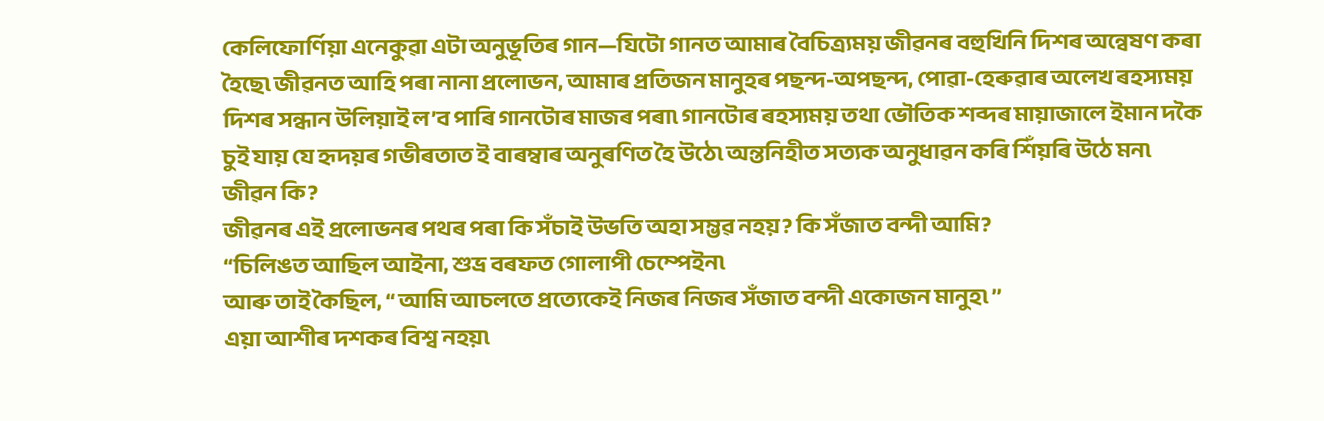কেলিফোৰ্ণিয়া এনেকুৱা এটা অনুভূতিৰ গান—যিটো গানত আমাৰ বৈচিত্ৰ্যময় জীৱনৰ বহুখিনি দিশৰ অন্বেষণ কৰা হৈছে৷ জীৱনত আহি পৰা নানা প্ৰলোভন, আমাৰ প্ৰতিজন মানুহৰ পছন্দ-অপছন্দ, পোৱা-হেৰুৱাৰ অলেখ ৰহস্যময় দিশৰ সন্ধান উলিয়াই ল’ব পাৰি গানটোৰ মাজৰ পৰা৷ গানটোৰ ৰহস্যময় তথা ভৌতিক শব্দৰ মায়াজালে ইমান দকৈ চুই যায় যে হৃদয়ৰ গভীৰতাত ই বাৰম্বাৰ অনুৰণিত হৈ উঠে৷ অন্তনিহীত সত্যক অনুধাৱন কৰি শিঁয়ৰি উঠে মন৷
জীৱন কি?
জীৱনৰ এই প্ৰলোভনৰ পথৰ পৰা কি সঁচাই উভতি অহা সম্ভৱ নহয়? কি সঁজাত বন্দী আমি?
“চিলিঙত আছিল আইনা, শুভ্ৰ বৰফত গোলাপী চেম্পেইন৷
আৰু তাই কৈছিল, “ আমি আচলতে প্ৰত্যেকেই নিজৰ নিজৰ সঁজাত বন্দী একোজন মানুহ৷ ’’
এয়া আশীৰ দশকৰ বিশ্ব নহয়৷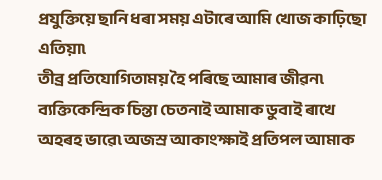প্ৰযুক্তিয়ে ছানি ধৰা সময় এটাৰে আমি খোজ কাঢ়িছো এতিয়া৷
তীব্ৰ প্ৰতিযোগিতাময় হৈ পৰিছে আমাৰ জীৱন৷ ব্যক্তিকেন্দ্ৰিক চিন্তা চেতনাই আমাক ডুবাই ৰাখে অহৰহ ভাৱে৷ অজস্ৰ আকাংক্ষাই প্ৰতিপল আমাক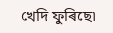খেদি ফুৰিছে৷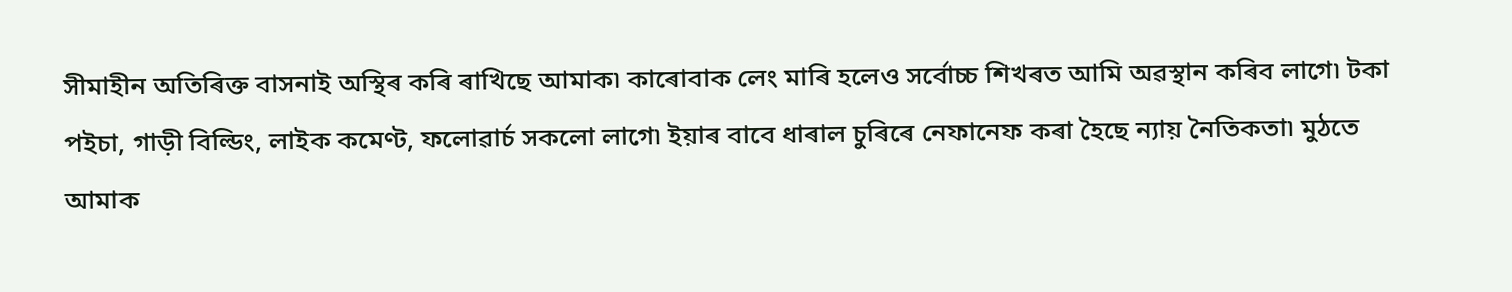সীমাহীন অতিৰিক্ত বাসনাই অস্থিৰ কৰি ৰাখিছে আমাক৷ কাৰোবাক লেং মাৰি হলেও সৰ্বোচ্চ শিখৰত আমি অৱস্থান কৰিব লাগে৷ টকা পইচা, গাড়ী বিল্ডিং, লাইক কমেণ্ট, ফলোৱাৰ্চ সকলো লাগে৷ ইয়াৰ বাবে ধাৰাল চুৰিৰে নেফানেফ কৰা হৈছে ন্যায় নৈতিকতা৷ মুঠতে আমাক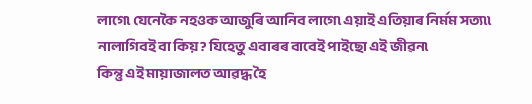লাগে৷ যেনেকৈ নহওক আজুৰি আনিব লাগে৷ এয়াই এতিয়াৰ নিৰ্মম সত্য৷৷
নালাগিবই বা কিয়? যিহেতু এবাৰৰ বাবেই পাইছো এই জীৱন৷
কিন্তু এই মায়াজালত আৱদ্ধ হৈ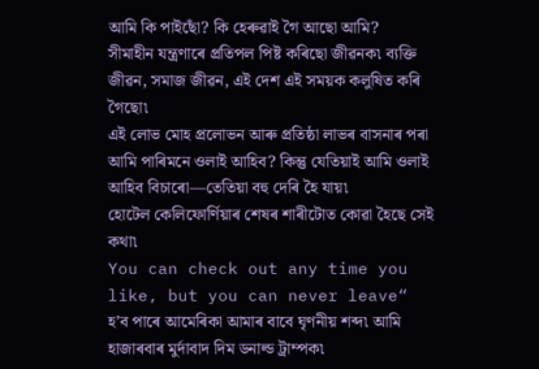আমি কি পাইছোঁ? কি হেৰুৱাই গৈ আছো আমি?
সীমাহীন যন্ত্ৰণাৰে প্ৰতিপল পিষ্ট কৰিছো জীৱনক৷ ব্যক্তি জীৱন, সমাজ জীৱন, এই দেশ এই সময়ক কলুষিত কৰি গৈছো৷
এই লোভ মোহ প্ৰলোভন আৰু প্ৰতিষ্ঠা লাভৰ বাসনাৰ পৰা আমি পাৰিমনে ওলাই আহিব? কিন্তু যেতিয়াই আমি ওলাই আহিব বিচাৰো—তেতিয়া বহু দেৰি হৈ যায়৷
হোটেল কেলিফোৰ্ণিয়াৰ শেষৰ শাৰীটোত কোৱা হৈছে সেই কথা৷
You can check out any time you like, but you can never leave“
হ’ব পাৰে আমেৰিকা আমাৰ বাবে ঘৃণনীয় শব্দ৷ আমি হাজাৰবাৰ মুৰ্দাবাদ দিম ডনাল্ড ট্ৰাম্পক৷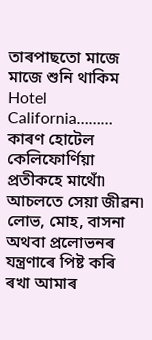তাৰপাছতো মাজে মাজে শুনি থাকিম Hotel California………
কাৰণ হোটেল কেলিফোৰ্ণিয়া প্ৰতীকহে মাথোঁ৷ আচলতে সেয়া জীৱন৷ লোভ, মোহ, বাসনা অথবা প্ৰলোভনৰ যন্ত্ৰণাৰে পিষ্ট কৰি ৰখা আমাৰ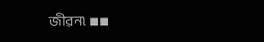জীৱন৷ ◾◾